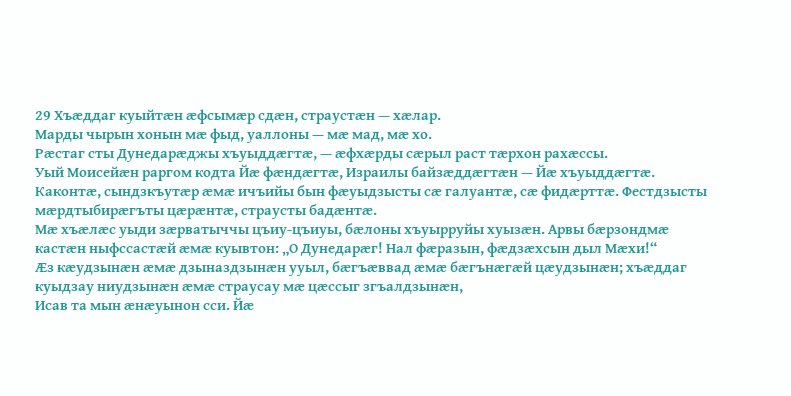29 Хъӕддаг куыйтӕн ӕфсымӕр сдӕн, страустӕн — хӕлар.
Марды чырын хонын мӕ фыд, уаллоны — мӕ мад, мӕ хо.
Рӕстаг сты Дунедарӕджы хъуыддӕгтӕ, — ӕфхӕрды сӕрыл раст тӕрхон рахӕссы.
Уый Моисейӕн раргом кодта Йӕ фӕндӕгтӕ, Израилы байзӕддӕгтӕн — Йӕ хъуыддӕгтӕ.
Каконтӕ, сындзкъутӕр ӕмӕ ичъийы бын фӕуыдзысты сӕ галуантӕ, сӕ фидӕрттӕ. Фестдзысты мӕрдтыбирӕгъты цӕрӕнтӕ, страусты бадӕнтӕ.
Мӕ хъӕлӕс уыди зӕрватыччы цъиу-цъиуы, бӕлоны хъуырруйы хуызӕн. Арвы бӕрзондмӕ кастӕн ныфссастӕй ӕмӕ куывтон: „О Дунедарӕг! Нал фӕразын, фӕдзӕхсын дыл Мӕхи!“
Ӕз кӕудзынӕн ӕмӕ дзыназдзынӕн ууыл, бӕгъӕввад ӕмӕ бӕгънӕгӕй цӕудзынӕн; хъӕддаг куыдзау ниудзынӕн ӕмӕ страусау мӕ цӕссыг згъалдзынӕн,
Исав та мын ӕнӕуынон сси. Йӕ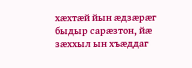хӕхтӕй йын ӕдзӕрӕг быдыр сарӕзтон, йӕ зӕххыл ын хъӕддаг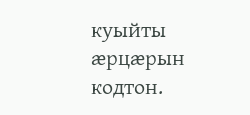куыйты ӕрцӕрын кодтон.